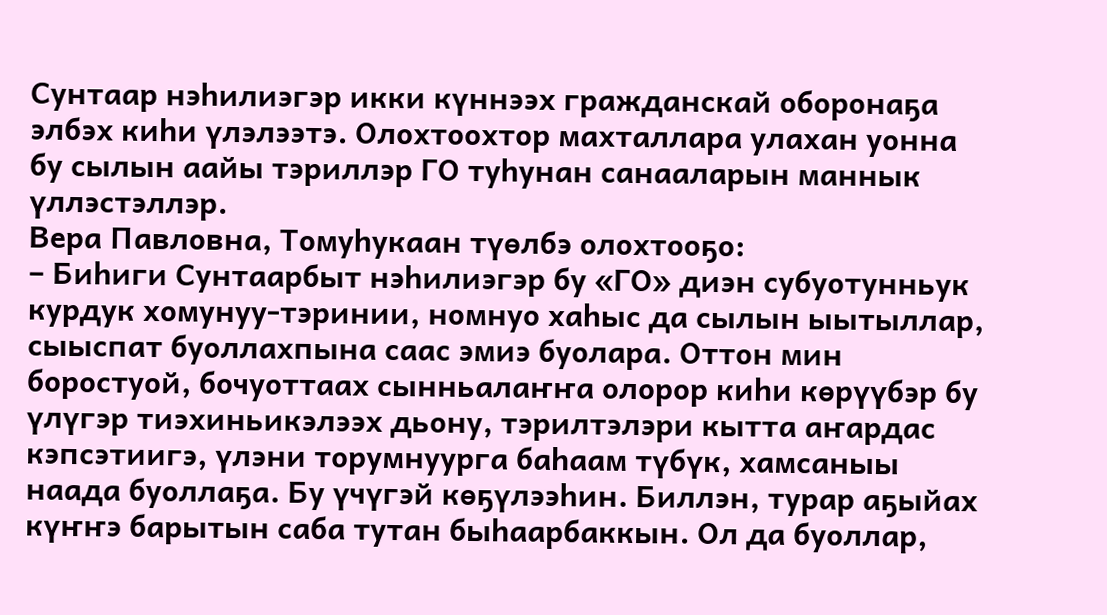Сунтаар нэһилиэгэр икки күннээх гражданскай оборонаҕа элбэх киһи үлэлээтэ. Олохтоохтор махталлара улахан уонна бу сылын аайы тэриллэр ГО туһунан санааларын маннык үллэстэллэр.
Вера Павловна, Томуһукаан түөлбэ олохтооҕо:
– Биһиги Сунтаарбыт нэһилиэгэр бу «ГО» диэн субуотунньук курдук хомунуу-тэринии, номнуо хаһыс да сылын ыытыллар, сыыспат буоллахпына саас эмиэ буолара. Оттон мин боростуой, бочуоттаах сынньалаҥҥа олорор киһи көрүүбэр бу үлүгэр тиэхиньикэлээх дьону, тэрилтэлэри кытта аҥардас кэпсэтиигэ, үлэни торумнуурга баһаам түбүк, хамсаныы наада буоллаҕа. Бу үчүгэй көҕүлээһин. Биллэн, турар аҕыйах күҥҥэ барытын саба тутан быһаарбаккын. Ол да буоллар,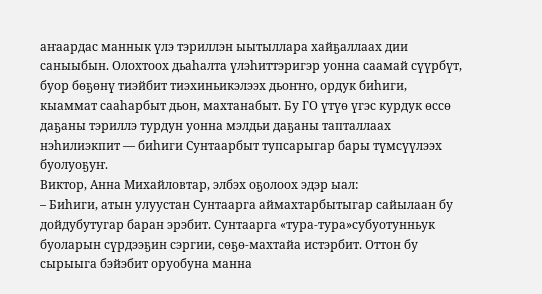аҥаардас маннык үлэ тэриллэн ыытыллара хайҕаллаах дии саныыбын. Олохтоох дьаһалта үлэһиттэригэр уонна саамай сүүрбүт, буор бөҕөнү тиэйбит тиэхиньикэлээх дьоҥҥо, ордук биһиги, кыаммат сааһарбыт дьон, махтанабыт. Бу ГО үтүө үгэс курдук өссө даҕаны тэриллэ турдун уонна мэлдьи даҕаны тапталлаах нэһилиэкпит — биһиги Сунтаарбыт тупсарыгар бары түмсүүлээх буолуоҕуҥ.
Виктор, Анна Михайловтар, элбэх оҕолоох эдэр ыал:
– Биһиги, атын улуустан Сунтаарга аймахтарбытыгар сайылаан бу дойдубутугар баран эрэбит. Сунтаарга «тура-тура»субуотунньук буоларын сүрдээҕин сэргии, сөҕө-махтайа истэрбит. Оттон бу сырыыга бэйэбит оруобуна манна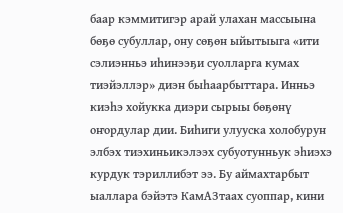баар кэммитигэр арай улахан массыына бөҕө субуллар, ону сөҕөн ыйытыыга «ити сэлиэнньэ иһинээҕи суолларга кумах тиэйэллэр» диэн быһаарбыттара. Инньэ киэһэ хойукка диэри сырыы бөҕөнү оҥордулар дии. Биһиги улууска холобурун элбэх тиэхиньикэлээх субуотунньук эһиэхэ курдук тэриллибэт ээ. Бу аймахтарбыт ыаллара бэйэтэ КамАЗтаах суоппар, кини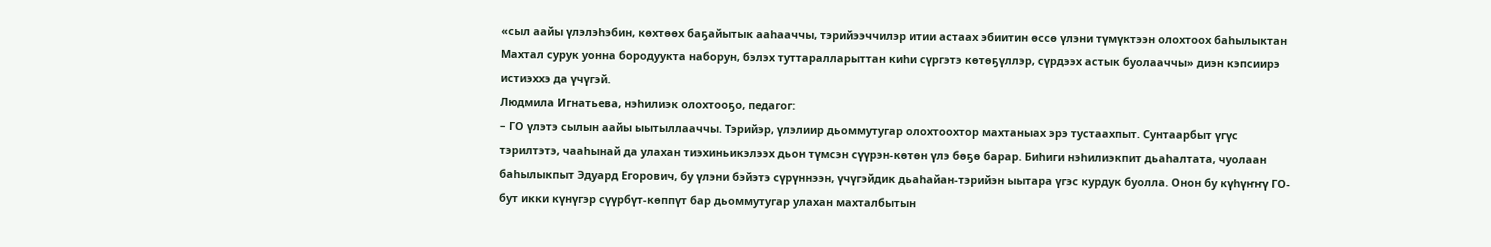«сыл аайы үлэлэһэбин, көхтөөх баҕайытык ааһааччы, тэрийээччилэр итии астаах эбиитин өссө үлэни түмүктээн олохтоох баһылыктан Махтал сурук уонна бородуукта наборун, бэлэх туттаралларыттан киһи сүргэтэ көтөҕүллэр, сүрдээх астык буолааччы» диэн кэпсиирэ истиэххэ да үчүгэй.
Людмила Игнатьева, нэһилиэк олохтооҕо, педагог:
– ГО үлэтэ сылын аайы ыытыллааччы. Тэрийэр, үлэлиир дьоммутугар олохтоохтор махтаныах эрэ тустаахпыт. Сунтаарбыт үгүс тэрилтэтэ, чааһынай да улахан тиэхиньикэлээх дьон түмсэн сүүрэн-көтөн үлэ бөҕө барар. Биһиги нэһилиэкпит дьаһалтата, чуолаан баһылыкпыт Эдуард Егорович, бу үлэни бэйэтэ сүрүннээн, үчүгэйдик дьаһайан-тэрийэн ыытара үгэс курдук буолла. Онон бу күһүҥҥү ГО-бут икки күнүгэр сүүрбүт-көппүт бар дьоммутугар улахан махталбытын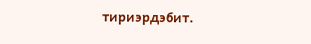тириэрдэбит.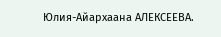Юлия-Айархаана АЛЕКСЕЕВА.